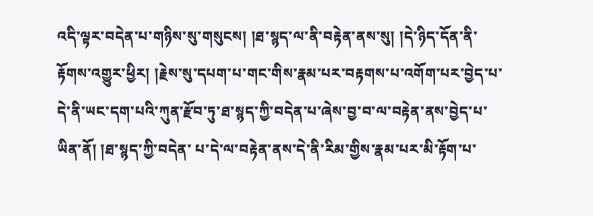འདི་ལྟར་བདེན་པ་གཉིས་སུ་གསུངས། །ཐ་སྙད་ལ་ནི་བརྟེན་ནས་སུ། །དེ་ཉིད་དོན་ནི་རྟོགས་འགྱུར་ཕྱིར། །རྗེས་སུ་དཔག་པ་གང་གིས་རྣམ་པར་བརྟགས་པ་འགོག་པར་བྱེད་པ་དེ་ནི་ཡང་དག་པའི་ཀུན་རྫོབ་ཏུ་ཐ་སྙད་ཀྱི་བདེན་པ་ཞེས་བྱ་བ་ལ་བརྟེན་ནས་བྱེད་པ་ཡིན་ནོ། །ཐ་སྙད་ཀྱི་བདེན་ པ་དེ་ལ་བརྟེན་ནས་དེ་ནི་རིམ་གྱིས་རྣམ་པར་མི་རྟོག་པ་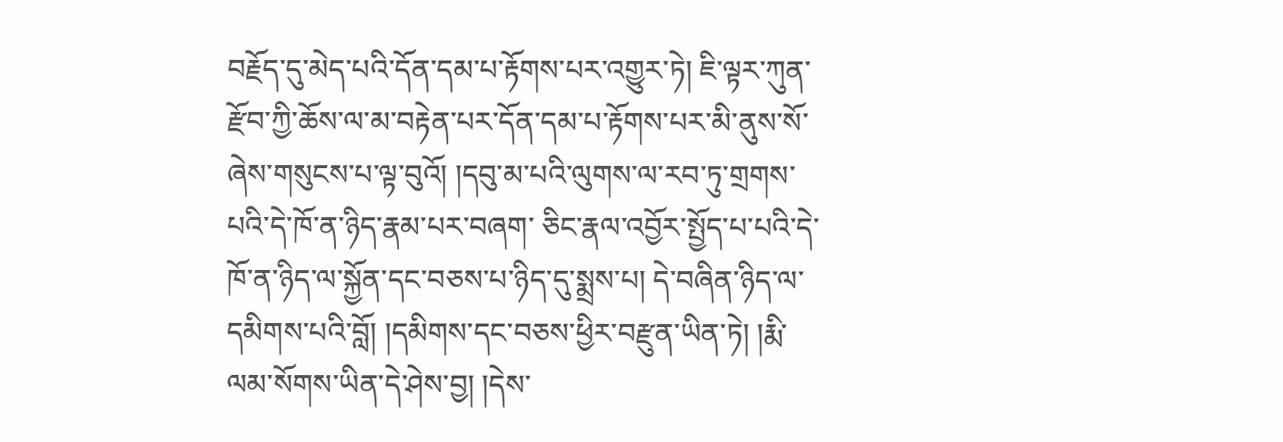བརྗོད་དུ་མེད་པའི་དོན་དམ་པ་རྟོགས་པར་འགྱུར་ཏེ། ཇི་ལྟར་ཀུན་རྫོབ་ཀྱི་ཆོས་ལ་མ་བརྟེན་པར་དོན་དམ་པ་རྟོགས་པར་མི་ནུས་སོ་ཞེས་གསུངས་པ་ལྟ་བུའོ། །དབུ་མ་པའི་ལུགས་ལ་རབ་ཏུ་གྲགས་པའི་དེ་ཁོ་ན་ཉིད་རྣམ་པར་བཞག་ ཅིང་རྣལ་འབྱོར་སྤྱོད་པ་པའི་དེ་ཁོ་ན་ཉིད་ལ་སྐྱོན་དང་བཅས་པ་ཉིད་དུ་སྨྲས་པ། དེ་བཞིན་ཉིད་ལ་དམིགས་པའི་བློ། །དམིགས་དང་བཅས་ཕྱིར་བརྫུན་ཡིན་ཏེ། །རྨི་ལམ་སོགས་ཡིན་དེ་ཤེས་བྱ། །དེས་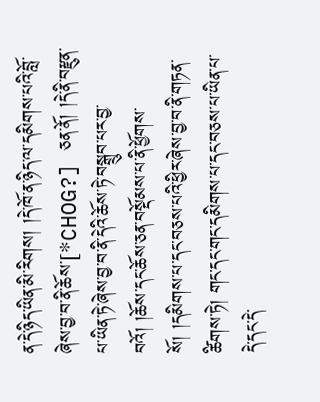ན་དེ་ཉིད་ཡིན་མི་རིགས། །དེ་ཁོ་ན་ཉིད་ལ་དམིགས་པའི་བློ་ཞེས་བྱ་བ་ནི་ཆོས་[*CHOG?] ཅན་ནོ། །དེ་ནི་བརྫུན་པ་ཡིན་ཏེ་ཞེས་བྱ་བ་ནི་དེའི་ཆོས་ཏེ་བསྒྲུབ་པར་བྱ་བའོ། །ཆོས་དང་ཆོས་ཅན་བསྡོམས་པ་ནི་ཕྱོགས་སོ། །དམིགས་པ་དང་བཅས་པའི་ཕྱིར་ཞེས་བྱ་བ་ནི་གཏན་ཚིགས་ཏེ། གང་དང་གང་དམིགས་པ་དང་བཅས་པ་ཡིན་པ་དེ་དང་དེ་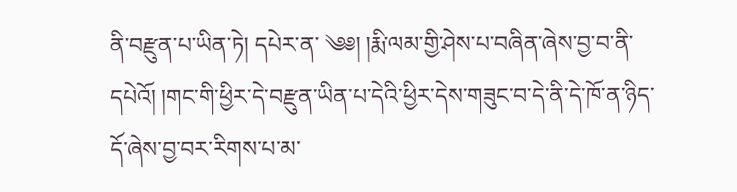ནི་བརྫུན་པ་ཡིན་ཏེ། དཔེར་ན་ ༄༅། །རྨི་ལམ་གྱི་ཤེས་པ་བཞིན་ཞེས་བྱ་བ་ནི་དཔེའོ། །གང་གི་ཕྱིར་དེ་བརྫུན་ཡིན་པ་དེའི་ཕྱིར་དེས་གཟུང་བ་དེ་ནི་དེ་ཁོ་ན་ཉིད་དོ་ཞེས་བྱ་བར་རིགས་པ་མ་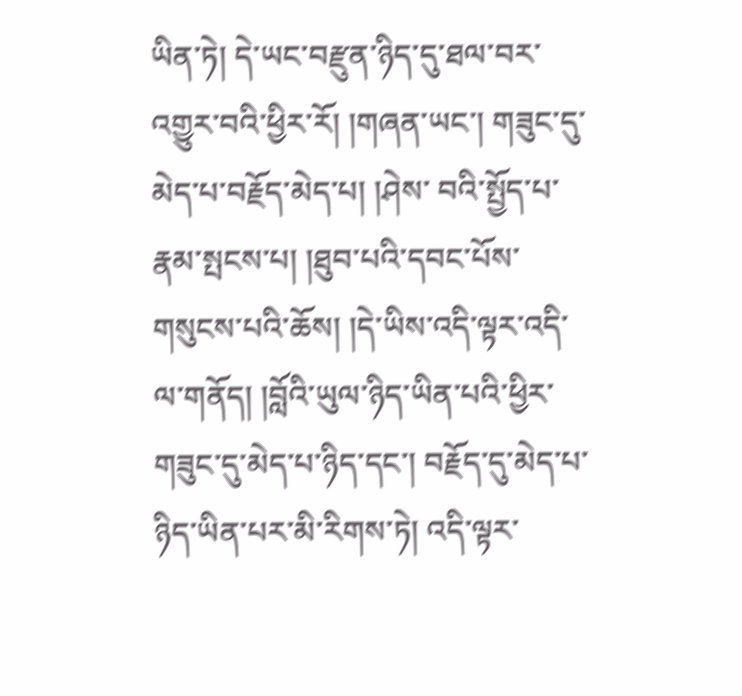ཡིན་ཏེ། དེ་ཡང་བརྫུན་ཉིད་དུ་ཐལ་བར་འགྱུར་བའི་ཕྱིར་རོ། །གཞན་ཡང་། གཟུང་དུ་མེད་པ་བརྗོད་མེད་པ། །ཤེས་ བའི་སྤྱོད་པ་རྣམ་སྤངས་པ། །ཐུབ་པའི་དབང་པོས་གསུངས་པའི་ཆོས། །དེ་ཡིས་འདི་ལྟར་འདི་ལ་གནོད། །བློའི་ཡུལ་ཉིད་ཡིན་པའི་ཕྱིར་གཟུང་དུ་མེད་པ་ཉིད་དང་། བརྗོད་དུ་མེད་པ་ཉིད་ཡིན་པར་མི་རིགས་ཏེ། འདི་ལྟར་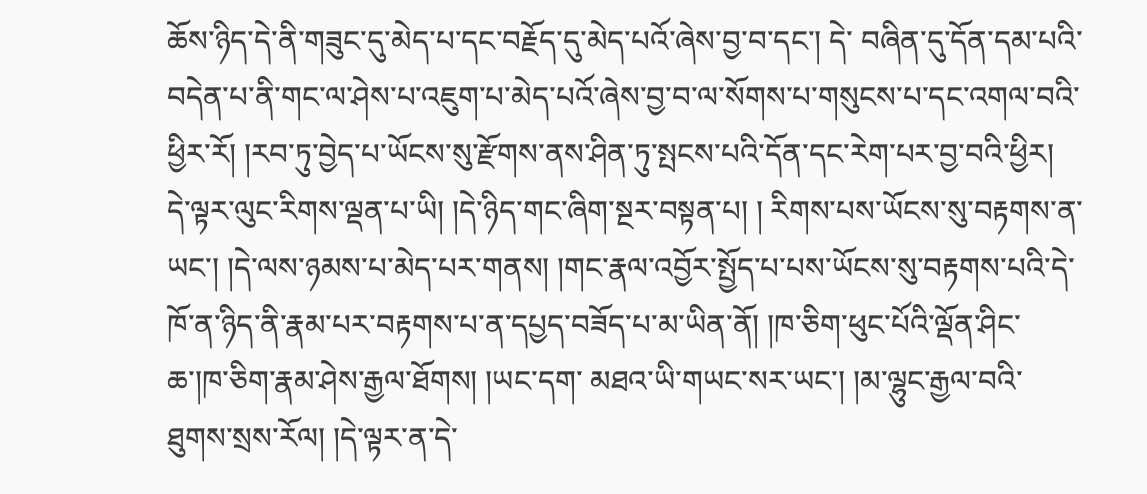ཆོས་ཉིད་དེ་ནི་གཟུང་དུ་མེད་པ་དང་བརྗོད་དུ་མེད་པའོ་ཞེས་བྱ་བ་དང་། དེ་ བཞིན་དུ་དོན་དམ་པའི་བདེན་པ་ནི་གང་ལ་ཤེས་པ་འཇུག་པ་མེད་པའོ་ཞེས་བྱ་བ་ལ་སོགས་པ་གསུངས་པ་དང་འགལ་བའི་ཕྱིར་རོ། །རབ་ཏུ་བྱེད་པ་ཡོངས་སུ་རྫོགས་ནས་ཤིན་ཏུ་སྤངས་པའི་དོན་དང་རེག་པར་བྱ་བའི་ཕྱིར། དེ་ལྟར་ལུང་རིགས་ལྡན་པ་ཡི། །དེ་ཉིད་གང་ཞིག་སྔར་བསྟན་པ། ། རིགས་པས་ཡོངས་སུ་བརྟགས་ན་ཡང་། །དེ་ལས་ཉམས་པ་མེད་པར་གནས། །གང་རྣལ་འབྱོར་སྤྱོད་པ་པས་ཡོངས་སུ་བརྟགས་པའི་དེ་ཁོ་ན་ཉིད་ནི་རྣམ་པར་བརྟགས་པ་ན་དཔྱད་བཟོད་པ་མ་ཡིན་ནོ། །ཁ་ཅིག་ཕུང་པོའི་ལྡོན་ཤིང་ཆ་།ཁ་ཅིག་རྣམ་ཤེས་རྒྱལ་ཐོགས། །ཡང་དག་ མཐའ་ཡི་གཡང་སར་ཡང་། །མ་ལྷུང་རྒྱལ་བའི་ཐུགས་སྲས་རོལ། །དེ་ལྟར་ན་དེ་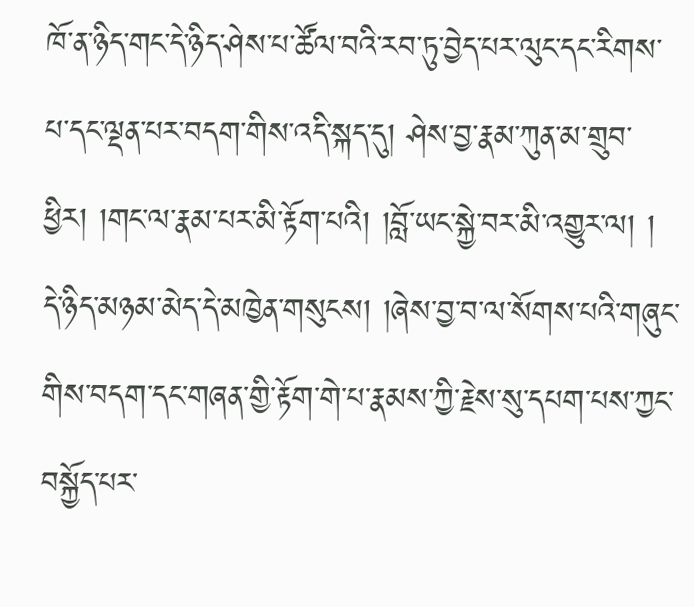ཁོ་ན་ཉིད་གང་དེ་ཉིད་ཤེས་པ་ཚོལ་བའི་རབ་ཏུ་བྱེད་པར་ལུང་དང་རིགས་པ་དང་ལྡན་པར་བདག་གིས་འདི་སྐད་དུ། ཤེས་བྱ་རྣམ་ཀུན་མ་གྲུབ་ཕྱིར། །གང་ལ་རྣམ་པར་མི་རྟོག་པའི། །བློ་ཡང་སྐྱེ་བར་མི་འགྱུར་ལ། ། དེ་ཉིད་མཉམ་མེད་དེ་མཁྱེན་གསུངས། །ཞེས་བྱ་བ་ལ་སོགས་པའི་གཞུང་གིས་བདག་དང་གཞན་གྱི་རྟོག་གེ་པ་རྣམས་ཀྱི་རྗེས་སུ་དཔག་པས་ཀྱང་བསྐྱོད་པར་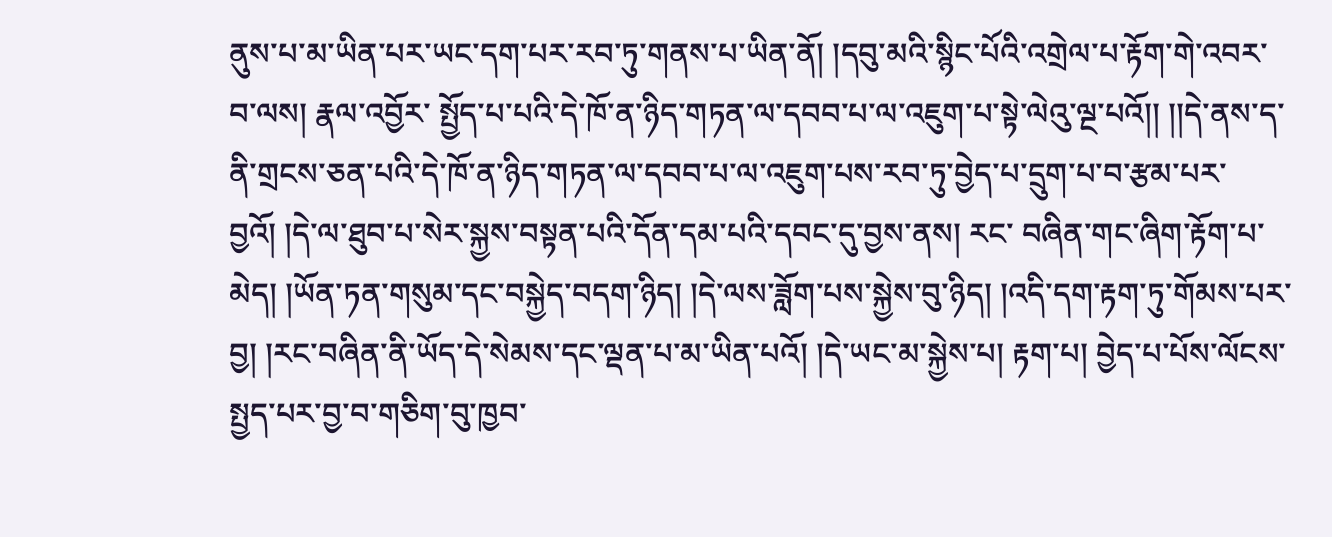ནུས་པ་མ་ཡིན་པར་ཡང་དག་པར་རབ་ཏུ་གནས་པ་ཡིན་ནོ། །དབུ་མའི་སྙིང་པོའི་འགྲེལ་པ་རྟོག་གེ་འབར་བ་ལས། རྣལ་འབྱོར་ སྤྱོད་པ་པའི་དེ་ཁོ་ན་ཉིད་གཏན་ལ་དབབ་པ་ལ་འཇུག་པ་སྟེ་ལེའུ་ལྔ་པའོ།། །།དེ་ནས་ད་ནི་གྲངས་ཅན་པའི་དེ་ཁོ་ན་ཉིད་གཏན་ལ་དབབ་པ་ལ་འཇུག་པས་རབ་ཏུ་བྱེད་པ་དྲུག་པ་བ་རྩམ་པར་བྱའོ། །དེ་ལ་ཐུབ་པ་སེར་སྐྱས་བསྟན་པའི་དོན་དམ་པའི་དབང་དུ་བྱས་ནས། རང་ བཞིན་གང་ཞིག་རྟོག་པ་མེད། །ཡོན་ཏན་གསུམ་དང་བསྐྱེད་བདག་ཉིད། །དེ་ལས་ཟློག་པས་སྐྱེས་བུ་ཉིད། །འདི་དག་རྟག་ཏུ་གོམས་པར་བྱ། །རང་བཞིན་ནི་ཡོད་དེ་སེམས་དང་ལྡན་པ་མ་ཡིན་པའོ། །དེ་ཡང་མ་སྐྱེས་པ། རྟག་པ། བྱེད་པ་པོས་ལོངས་སྤྱད་པར་བྱ་བ་གཅིག་བུ་ཁྱབ་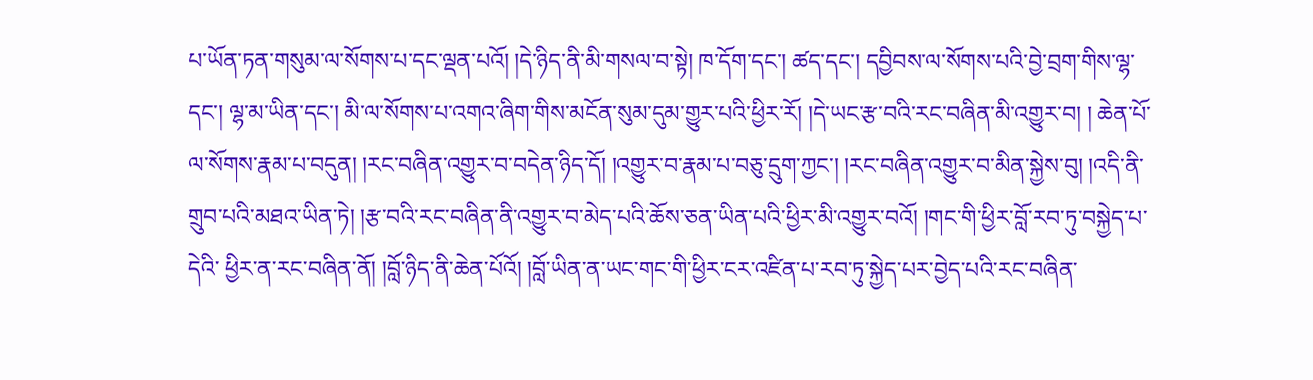པ་ཡོན་ཏན་གསུམ་ལ་སོགས་པ་དང་ལྡན་པའོ། །དེ་ཉིད་ནི་མི་གསལ་བ་སྟེ། ཁ་དོག་དང་། ཚད་དང་། དབྱིབས་ལ་སོགས་པའི་བྱེ་བྲག་གིས་ལྷ་དང་། ལྷ་མ་ཡིན་དང་། མི་ལ་སོགས་པ་འགའ་ཞིག་གིས་མངོན་སུམ་དུམ་གྱུར་པའི་ཕྱིར་རོ། །དེ་ཡང་རྩ་བའི་རང་བཞིན་མི་འགྱུར་བ། ། ཆེན་པོ་ལ་སོགས་རྣམ་པ་བདུན། །རང་བཞིན་འགྱུར་བ་བདེན་ཉིད་དོ། །འགྱུར་བ་རྣམ་པ་བཅུ་དྲུག་ཀྱང་། །རང་བཞིན་འགྱུར་བ་མིན་སྐྱེས་བུ། །འདི་ནི་གྲུབ་པའི་མཐའ་ཡིན་ཏེ། །རྩ་བའི་རང་བཞིན་ནི་འགྱུར་བ་མེད་པའི་ཆོས་ཅན་ཡིན་པའི་ཕྱིར་མི་འགྱུར་བའོ། །གང་གི་ཕྱིར་བློ་རབ་ཏུ་བསྐྱེད་པ་དེའི་ ཕྱིར་ན་རང་བཞིན་ནོ། །བློ་ཉིད་ནི་ཆེན་པོའོ། །བློ་ཡིན་ན་ཡང་གང་གི་ཕྱིར་ངར་འཛིན་པ་རབ་ཏུ་སྐྱེད་པར་བྱེད་པའི་རང་བཞིན་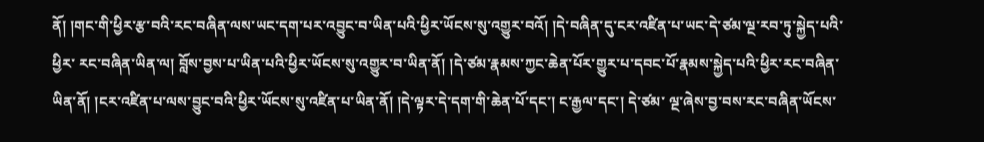ནོ། །གང་གི་ཕྱིར་རྩ་བའི་རང་བཞིན་ལས་ཡང་དག་པར་འབྱུང་བ་ཡིན་པའི་ཕྱིར་ཡོངས་སུ་འགྱུར་བའོ། །དེ་བཞིན་དུ་ངར་འཛིན་པ་ཡང་དེ་ཙམ་ལྔ་རབ་ཏུ་སྐྱེད་པའི་ཕྱིར་ རང་བཞིན་ཡིན་ལ། བློས་བྱས་པ་ཡིན་པའི་ཕྱིར་ཡོངས་སུ་འགྱུར་བ་ཡིན་ནོ། །དེ་ཙམ་རྣམས་ཀྱང་ཆེན་པོར་གྱུར་པ་དབང་པོ་རྣམས་སྐྱེད་པའི་ཕྱིར་རང་བཞིན་ཡིན་ནོ། །ངར་འཛིན་པ་ལས་བྱུང་བའི་ཕྱིར་ཡོངས་སུ་འཛིན་པ་ཡིན་ནོ། །དེ་ལྟར་དེ་དག་གི་ཆེན་པོ་དང་། ང་རྒྱལ་དང་། དེ་ཙམ་ ལྔ་ཞེས་བྱ་བས་རང་བཞིན་ཡོངས་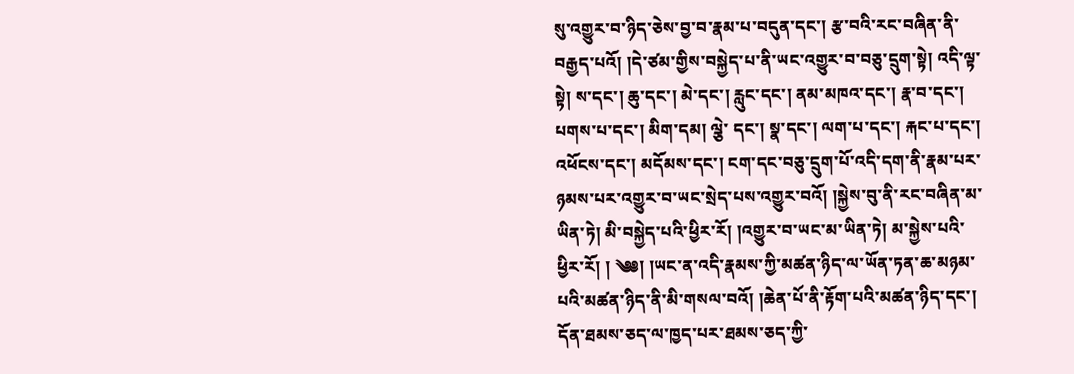སུ་འགྱུར་བ་ཉིད་ཅེས་བྱ་བ་རྣམ་པ་བདུན་དང་། རྩ་བའི་རང་བཞིན་ནི་བརྒྱད་པའོ། །དེ་ཙམ་གྱིས་བསྐྱེད་པ་ནི་ཡང་འགྱུར་བ་བཅུ་དྲུག་སྟེ། འདི་ལྟ་སྟེ། ས་དང་། ཆུ་དང་། མེ་དང་། རླུང་དང་། ནམ་མཁའ་དང་། རྣ་བ་དང་། པགས་པ་དང་། མིག་དམ། ལྕེ་ དང་། སྣ་དང་། ལག་པ་དང་། རྐང་པ་དང་། འཕོངས་དང་། མདོམས་དང་། ངག་དང་བཅུ་དྲུག་པོ་འདི་དག་ནི་རྣམ་པར་ཉམས་པར་འགྱུར་བ་ཡང་སྲེད་པས་འགྱུར་བའོ། །སྐྱེས་བུ་ནི་རང་བཞིན་མ་ཡིན་ཏེ། མི་བསྐྱེད་པའི་ཕྱིར་རོ། །འགྱུར་བ་ཡང་མ་ཡིན་ཏེ། མ་སྐྱེས་པའི་ཕྱིར་རོ། ། ༄༅། །ཡང་ན་འདི་རྣམས་ཀྱི་མཚན་ཉིད་ལ་ཡོན་ཏན་ཆ་མཉམ་པའི་མཚན་ཉིད་ནི་མི་གསལ་བའོ། །ཆེན་པོ་ནི་རྟོག་པའི་མཚན་ཉིད་དང་། དོན་ཐམས་ཅད་ལ་ཁྱད་པར་ཐམས་ཅད་ཀྱི་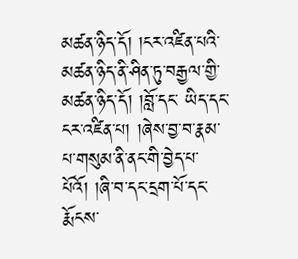མཚན་ཉིད་དོ། །ངར་འཛིན་པའི་མཚན་ཉིད་ནི་ཤིན་ཏུ་བརྒྱལ་གྱི་མཚན་ཉིད་དོ། །བློ་དང་ ཡིད་དང་ངར་འཛིན་པ། །ཞེས་བྱ་བ་རྣམ་པ་གསུམ་ནི་ནང་གི་བྱེད་པ་པོའོ། །ཞི་བ་དང་དྲག་པོ་དང་རྨོངས་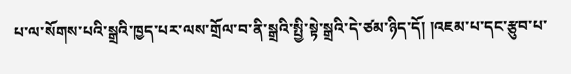པ་ལ་སོགས་པའི་སྒྲའི་ཁྱད་པར་ལས་གྲོལ་བ་ནི་སྒྲའི་སྤྱི་སྟེ་སྒྲའི་དེ་ཙམ་ཉིད་དོ། །འཇམ་པ་དང་རྩུབ་པ་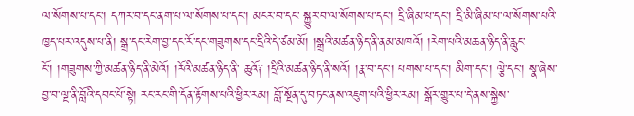ལ་སོགས་པ་དང་། དཀར་བ་དང་ནག་པ་ལ་སོགས་པ་དང་། མངར་བ་དང་ སྐྱུར་བ་ལ་སོགས་པ་དང་། དྲི་ཞིམ་པ་དང་། དྲི་མི་ཞིམ་པ་ལ་སོགས་པའི་ཁྱད་པར་འདུས་པ་ནི། སྒྲ་དང་རེག་བྱ་དང་རོ་དང་གཟུགས་དང་དྲིའི་དེ་ཙམ་མོ། །སྒྲའི་མཚན་ཉིད་ནི་ནམ་མཁའོ། །རེག་པའི་མཆན་ཉིད་ནི་རླུང་ངོ་། །གཟུགས་ཀྱི་མཚན་ཉིད་ནི་མེའོ། །རོའི་མཚན་ཉིད་ནི་ ཆུའོ༑ །དྲིའི་མཚན་ཉིད་ནི་སའོ། །རྣ་བ་དང་། པགས་པ་དང་། མིག་དང་། ལྕེ་དང་། སྣ་ཞེས་བྱ་བ་ལྔ་ནི་བློའི་དབང་པོ་སྟེ། རང་རང་གི་དོན་རྟོགས་པའི་ཕྱིར་རམ། བློ་སྔོན་དུ་བཏང་ནས་འཇུག་པའི་ཕྱིར་རམ། སྒོར་གྱུར་པ་དེ་ནས་སྐྱེས་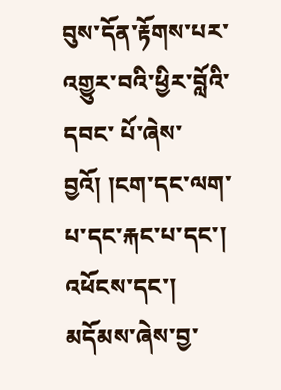བུས་དོན་རྟོགས་པར་འགྱུར་བའི་ཕྱིར་བློའི་དབང་ པོ་ཞེས་བྱའོ། །ངག་དང་ལག་པ་དང་རྐང་པ་དང་། འཕོངས་དང་། མདོམས་ཞེས་བྱ་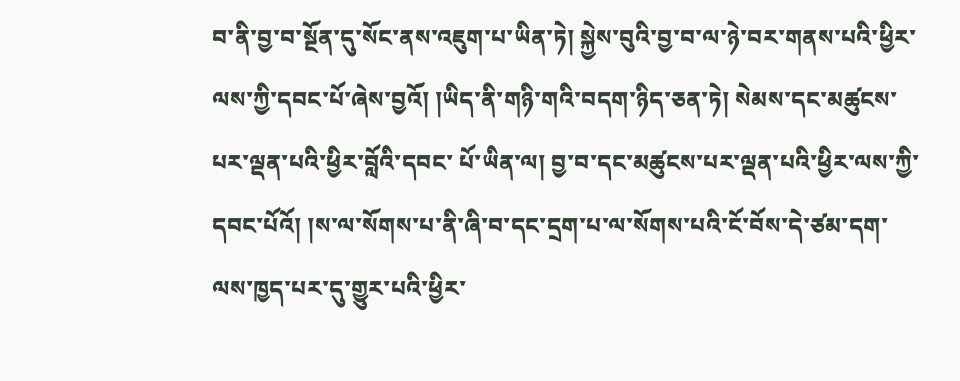བ་ནི་བྱ་བ་སྔོན་དུ་སོང་ནས་འཇུག་པ་ཡིན་ཏེ། སྐྱེས་བུའི་བྱ་བ་ལ་ཉེ་བར་གནས་པའི་ཕྱིར་ལས་ཀྱི་དབང་པོ་ཞེས་བྱའོ། །ཡིད་ནི་གཉི་གའི་བདག་ཉིད་ཅན་ཏེ། སེམས་དང་མཚུངས་པར་ལྡན་པའི་ཕྱིར་བློའི་དབང་ པོ་ཡིན་ལ། བྱ་བ་དང་མཚུངས་པར་ལྡན་པའི་ཕྱིར་ལས་ཀྱི་དབང་པོའོ། །ས་ལ་སོགས་པ་ནི་ཞི་བ་དང་དྲག་པ་ལ་སོགས་པའི་ངོ་བོས་དེ་ཙམ་དག་ལས་ཁྱད་པར་དུ་གྱུར་པའི་ཕྱིར་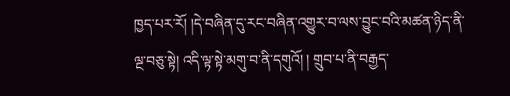ཁྱད་པར་རོ། །དེ་བཞིན་དུ་རང་བཞིན་འགྱུར་བ་ལས་བྱུང་བའི་མཚན་ཉིད་ནི་ལྔ་བཅུ་སྟེ། འདི་ལྟ་སྟེ་མགུ་བ་ནི་དགུའོ། ། གྲུབ་པ་ནི་བརྒྱད་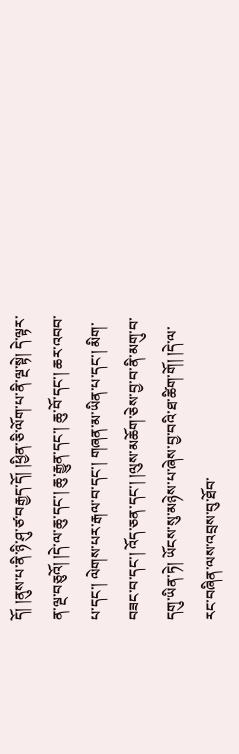དོ། །ནུས་པ་ནི་ཉི་ཤུ་ཙ་བརྒྱད་དོ། །ཕྱིན་ཅི་ལོག་པ་ནི་ལྔ་སྟེ། དེ་ལྟར་ན་ལྔ་བཅུའོ། །དེ་ལ་ཆུ་དང་། ཆུ་རྒྱུན་དང་། ཆུ་བོ་དང་། ཆར་འབབ་པ་དང་། ལེགས་པར་རྒལ་བ་དང་། གཞན་མ་ཡིན་པ་དང་། མིག་བཟང་བ་དང་། འོད་ཅན་དང་། །ལུས་མཆོག་ཅེས་བྱ་བ་ནི་མགུ་བ་དགུ་ཡིན་ཏེ། ཡོངས་སུ་མཉེས་པ་ཞེས་བྱ་བའི་ཐ་ཚིག་གོ། །དེ་ལ་རང་བཞིན་ལས་འབྲས་བུ་ཐོབ་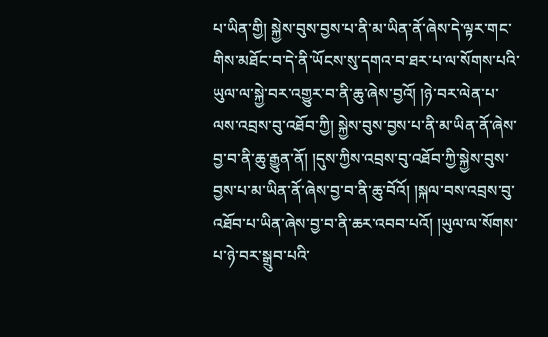པ་ཡིན་གྱི། སྐྱེས་བུས་བྱས་པ་ནི་མ་ཡིན་ནོ་ཞེས་དེ་ལྟར་གང་གིས་མཐོང་བ་དེ་ནི་ཡོངས་སུ་དགའ་བ་ཐར་པ་ལ་སོགས་པའི་ཡུལ་ལ་སྐྱེ་བར་འགྱུར་བ་ནི་ཆུ་ཞེས་བྱའོ། །ཉེ་བར་ལེན་པ་ལས་འབྲས་བུ་འཐོབ་ཀྱི། སྐྱེས་བུས་བྱས་པ་ནི་མ་ཡིན་ནོ་ཞེས་བྱ་བ་ནི་ཆུ་རྒྱུན་ནོ། །དུས་ཀྱིས་འབྲས་བུ་འཐོབ་ཀྱི་སྐྱེས་བུས་བྱས་པ་མ་ཡིན་ནོ་ཞེས་བྱ་བ་ནི་ཆུ་བོའོ། །སྐལ་བས་འབྲས་བུ་འཐོབ་པ་ཡིན་ཞེས་བྱ་བ་ནི་ཆར་འབབ་པའོ། །ཡུལ་ལ་སོགས་པ་ཉེ་བར་སྒྲུབ་པའི་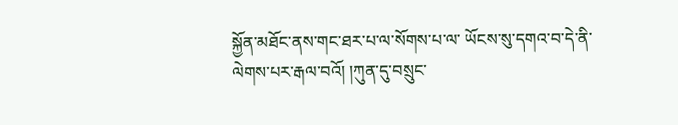སྐྱོན་མཐོང་ནས་གང་ཐར་པ་ལ་སོགས་པ་ལ་ ཡོངས་སུ་དགའ་བ་དེ་ནི་ལེགས་པར་རྒལ་བའོ། །ཀུན་དུ་བསྲུང་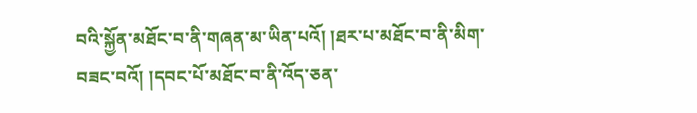བའི་སྐྱོན་མཐོང་བ་ནི་གཞན་མ་ཡིན་པའོ། །ཐར་པ་མཐོང་བ་ནི་མིག་བཟང་བའོ། །དབང་པོ་མཐོང་བ་ནི་འོད་ཅན་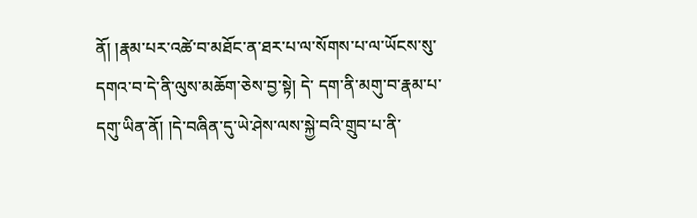ནོ། །རྣམ་པར་འཚེ་བ་མཐོང་ན་ཐར་པ་ལ་སོགས་པ་ལ་ཡོངས་སུ་དགའ་བ་དེ་ནི་ལུས་མཆོག་ཅེས་བྱ་སྟེ། དེ་ དག་ནི་མགུ་བ་རྣམ་པ་དགུ་ཡིན་ནོ། །དེ་བཞིན་དུ་ཡེ་ཤེས་ལས་སྐྱེ་བའི་གྲུབ་པ་ནི་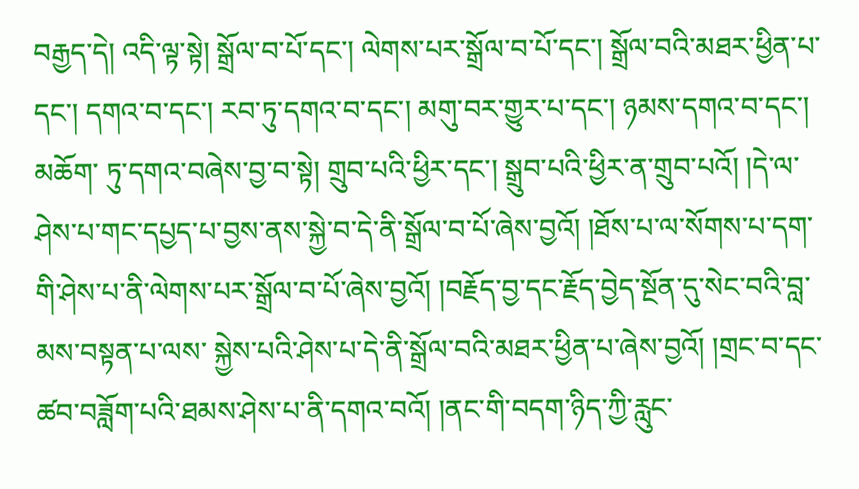བརྒྱད་དེ། འདི་ལྟ་སྟེ། སྒྲོལ་བ་པོ་དང་། ལེགས་པར་སྒྲོལ་བ་པོ་དང་། སྒྲོལ་བའི་མཐར་ཕྱིན་པ་དང་། དགའ་བ་དང་། རབ་ཏུ་དགའ་བ་དང་། མགུ་བར་གྱུར་པ་དང་། ཉམས་དགའ་བ་དང་། མཆོག་ ཏུ་དགའ་བཞེས་བྱ་བ་སྟེ། གྲུབ་པའི་ཕྱིར་དང་། སྒྲུབ་པའི་ཕྱིར་ན་གྲུབ་པའོ། །དེ་ལ་ཤེས་པ་གང་དཔྱད་པ་བྱས་ནས་སྐྱེ་བ་དེ་ནི་སྒྲོལ་བ་པོ་ཞེས་བྱའོ། །ཐོས་པ་ལ་སོགས་པ་དག་གི་ཤེས་པ་ནི་ལེགས་པར་སྒྲོལ་བ་པོ་ཞེས་བྱའོ། །བརྗོད་བྱ་དང་རྗོད་བྱེད་སྔོན་དུ་སེང་བའི་བླ་མས་བསྟན་པ་ལས་ སྐྱེས་པའི་ཤེས་པ་དེ་ནི་སྒྲོལ་བའི་མཐར་ཕྱིན་པ་ཞེས་བྱའོ། །གྲང་བ་དང་ཚབ་བཟློག་པའི་ཐམས་ཤེས་པ་ནི་དགའ་བའོ། །ནང་གི་བདག་ཉིད་ཀྱི་རླུང་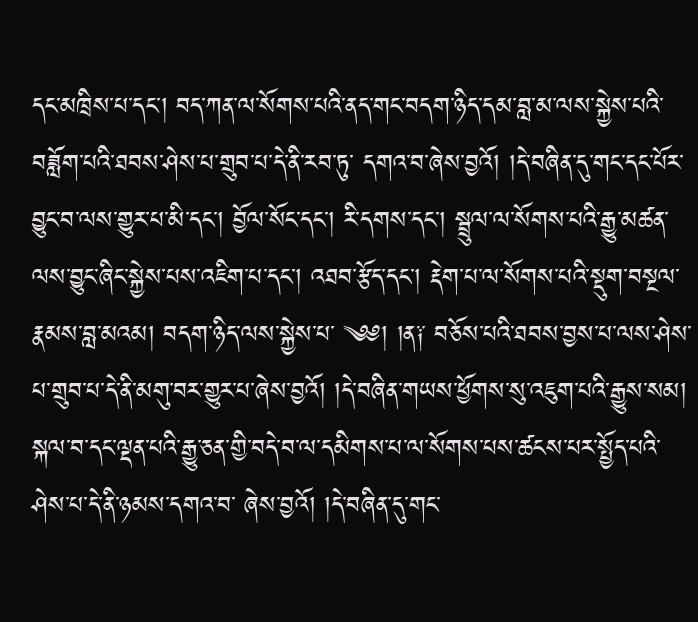དང་མཁྲིས་པ་དང་། བད་ཀན་ལ་སོགས་པའི་ནད་གང་བདག་ཉིད་དམ་བླ་མ་ལས་སྐྱེས་པའི་བཟློག་པའི་ཐབས་ཤེས་པ་གྲུབ་པ་དེ་ནི་རབ་ཏུ་ དགའ་བ་ཞེས་བྱའོ། །དེ་བཞིན་དུ་གང་དང་པོར་བྱུང་བ་ལས་གྱུར་པ་མི་དང་། བྱོལ་སོང་དང་། རི་དགས་དང་། སྦྲུལ་ལ་སོགས་པའི་རྒྱུ་མཚན་ལས་བྱུང་ཞིང་སྐྱེས་པས་འཇིག་པ་དང་། འཐབ་རྩོད་དང་། རྡེག་པ་ལ་སོགས་པའི་སྡུག་བསྔལ་རྣམས་བླ་མའམ། བདག་ཉིད་ལས་སྐྱེས་པ་ ༄༅། །ན༑ བཅོས་པའི་ཐབས་བྱས་པ་ལས་ཤེས་པ་གྲུབ་པ་དེ་ནི་མགུ་བར་གྱུར་པ་ཞེས་བྱའོ། །དེ་བཞིན་གཡས་ཕྱོགས་སུ་འཇུག་པའི་རྒྱུས་སམ། སྐལ་བ་དང་ལྡན་པའི་རྒྱུ་ཅན་གྱི་བདེ་བ་ལ་དམིགས་པ་ལ་སོགས་པས་ཚངས་པར་སྤྱོད་པའི་ཤེས་པ་དེ་ནི་ཉམས་དགའ་བ་ ཞེས་བྱའོ། །དེ་བཞིན་དུ་གང་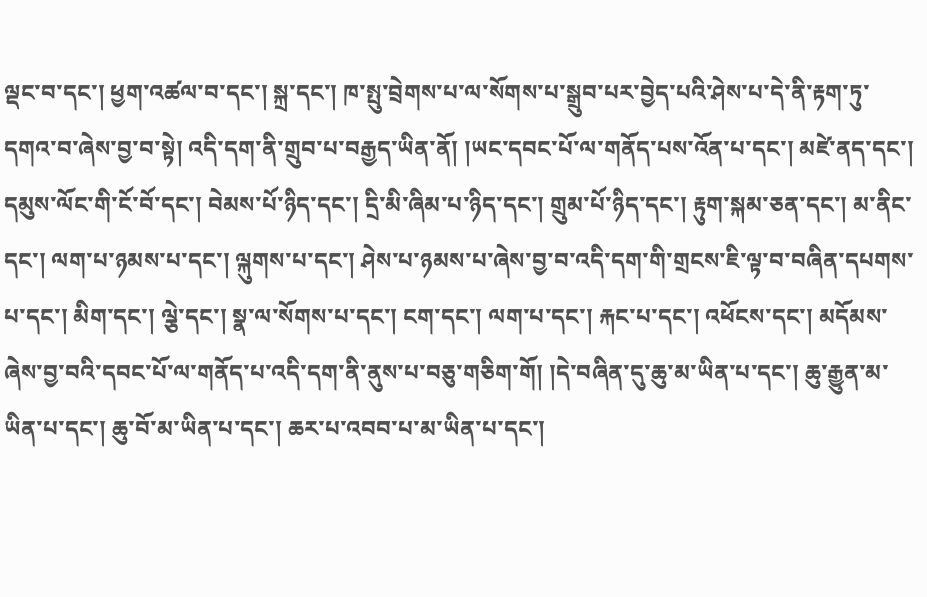ལྡང་བ་དང་། ཕྱག་འཚལ་བ་དང་། སྐྲ་དང་། ཁ་སྤུ་བྲེགས་པ་ལ་སོགས་པ་སྒྲུབ་པར་བྱེད་པའི་ཤེས་པ་དེ་ནི་རྟག་ཏུ་དགའ་བ་ཞེས་བྱ་བ་སྟེ། འདི་དག་ནི་གྲུབ་པ་བརྒྱད་ཡིན་ནོ། །ཡང་དབང་པོ་ལ་གནོད་པས་འོན་པ་དང་། མཛེ་ནད་དང་། དམུས་ལོང་གི་ངོ་བོ་དང་། བེམས་པོ་ཉིད་དང་། དྲི་མི་ཞིམ་པ་ཉིད་དང་། གྲུམ་པོ་ཉིད་དང་། རྟུག་སྐམ་ཅན་དང་། མ་ནིང་དང་། ལག་པ་ཉམས་པ་དང་། ལྐུགས་པ་དང་། ཤེས་པ་ཉམས་པ་ཞེས་བྱ་བ་འདི་དག་གི་གྲངས་ཇི་ལྟ་བ་བཞིན་དཔགས་པ་དང་། མིག་དང་། ལྕེ་དང་། སྣ་ལ་སོགས་པ་དང་། ངག་དང་། ལག་པ་དང་། རྐང་པ་དང་། འཕོངས་དང་། མདོམས་ཞེས་བྱ་བའི་དབང་པོ་ལ་གནོད་པ་འདི་དག་ནི་ནུས་པ་བཅུ་གཅིག་གོ། །དེ་བཞིན་དུ་ཆུ་མ་ཡིན་པ་དང་། ཆུ་རྒྱུན་མ་ཡིན་པ་དང་། ཆུ་བོ་མ་ཡིན་པ་དང་། ཆར་པ་འབབ་པ་མ་ཡིན་པ་དང་།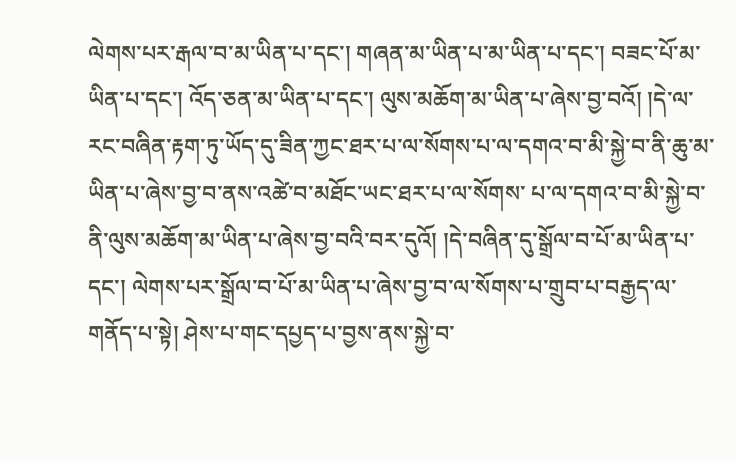ལེགས་པར་རྒལ་བ་མ་ཡིན་པ་དང་། གཞན་མ་ཡིན་པ་མ་ཡིན་པ་དང་། བཟང་པོ་མ་ཡིན་པ་དང་། འོད་ཅན་མ་ཡིན་པ་དང་། ལུས་མཆོག་མ་ཡིན་པ་ཞེས་བྱ་བའོ། །དེ་ལ་རང་བཞིན་རྟག་ཏུ་ཡོད་དུ་ཟིན་ཀྱང་ཐར་པ་ལ་སོགས་པ་ལ་དགའ་བ་མི་སྐྱེ་བ་ནི་ཆུ་མ་ཡིན་པ་ཞེས་བྱ་བ་ནས་འཚེ་བ་མཐོང་ཡང་ཐར་པ་ལ་སོགས་ པ་ལ་དགའ་བ་མི་སྐྱེ་བ་ནི་ལུས་མཆོག་མ་ཡིན་པ་ཞེས་བྱ་བའི་བར་དུའོ། །དེ་བཞིན་དུ་སྒྲོལ་བ་པོ་མ་ཡིན་པ་དང་། ལེགས་པར་སྒྲོལ་བ་པོ་མ་ཡིན་པ་ཞེས་བྱ་བ་ལ་སོགས་པ་གྲུབ་པ་བརྒྱད་ལ་གནོད་པ་སྟེ། ཤེས་པ་གང་དཔྱད་པ་བྱས་ནས་སྐྱེ་བ་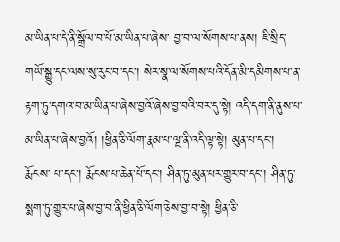མ་ཡིན་པ་དེ་ནི་སྒྲོལ་བ་པོ་མ་ཡིན་པ་ཞེས་ བྱ་བ་ལ་སོགས་པ་ནས། ཇི་སྲིད་གཡོ་སྒྱུ་དང་ལས་སུ་རུང་བ་དང་། སེར་སྣ་ལ་སོགས་པའི་དོན་མི་དམིགས་པ་ན་རྟག་ཏུ་དགའ་བ་མ་ཡིན་པ་ཞེས་བྱའོ་ཞེས་བྱ་བའི་བར་དུ་སྟེ། འདི་དག་ནི་ནུས་པ་མ་ཡིན་པ་ཞེས་བྱའོ། །ཕྱིན་ཅི་ལོག་རྣམ་པ་ལྔ་ནི་འདི་ལྟ་སྟེ། མུན་པ་དང་། རྨོངས་ པ་དང་། རྨོངས་པ་ཆེན་པོ་དང་། ཤིན་ཏུ་མུན་པར་གྱུར་བ་དང་། ཤིན་ཏུ་སྨག་ཏུ་གྱུར་པ་ཞེས་བྱ་བ་ནི་ཕྱིན་ཅི་ལོག་ཅེས་བྱ་བ་སྟེ། ཕྱིན་ཅི་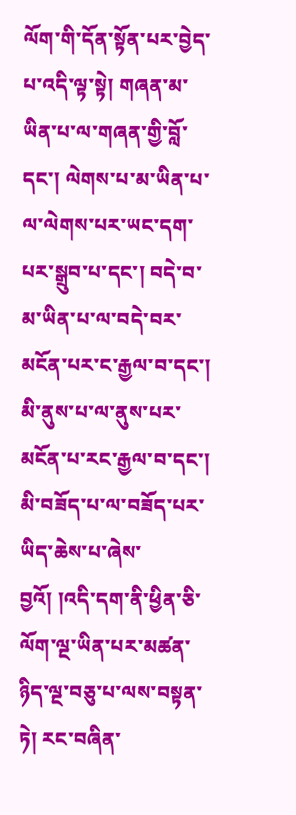ལོག་གི་དོན་སྟོན་པར་བྱེད་པ་འདི་ལྟ་སྟེ། གཞན་མ་ཡིན་པ་ལ་གཞན་གྱི་བློ་དང་། ལེགས་པ་མ་ཡིན་པ་ལ་ལེགས་པར་ཡང་དག་པར་སྒྲུབ་པ་དང་། བདེ་བ་མ་ཡིན་པ་ལ་བདེ་བར་མངོན་པར་ང་རྒྱལ་བ་དང་། མི་ནུས་པ་ལ་ནུས་པར་མངོན་པ་རང་རྒྱལ་བ་དང་། མི་བཟོད་པ་ལ་བཟོད་པར་ཡིད་ཆེས་པ་ཞེས་བྱའོ། །འདི་དག་ནི་ཕྱིན་ཅི་ལོག་ལྔ་ཡིན་པར་མཚན་ཉིད་ལྔ་བཅུ་པ་ལས་བསྟན་ཏེ། རང་བཞིན་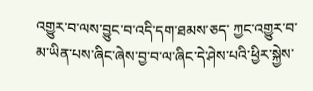འགྱུར་བ་ལས་བྱུང་བ་འདི་དག་ཐམས་ཅད་ ཀྱང་འགྱུར་བ་མ་ཡིན་པས་ཞིང་ཞེས་བྱ་བ་ལ་ཞིང་དེ་ཤེས་པའི་ཕྱིར་སྐྱེས་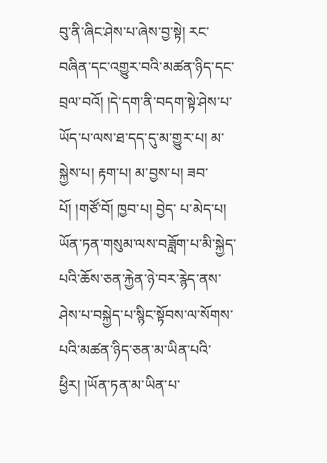བུ་ནི་ཞིང་ཤེས་པ་ཞེས་བྱ་སྟེ། རང་བཞིན་དང་འགྱུར་བའི་མཚན་ཉིད་དང་བྲལ་བའོ། །དེ་དག་ནི་བདག་སྟེ་ཤེས་པ་ཡོད་པ་ལས་ཐ་དད་དུ་མ་གྱུར་པ། མ་སྐྱེས་པ། རྟག་པ། མ་བྱས་པ། ཟབ་པོ། །གཙོ་བོ། ཁྱབ་པ། བྱེད་ པ་མེད་པ། ཡོན་ཏན་གསུམ་ལས་བཟློག་པ་མི་སྐྱེད་པའི་ཆོས་ཅན་རྐྱེན་ཉེ་བར་རྙེད་ནས་ཤེས་པ་བསྐྱེད་པ་སྙིང་སྟོབས་ལ་སོགས་པའི་མཚན་ཉིད་ཅན་མ་ཡིན་པའི་ཕྱིར། །ཡོན་ཏན་མ་ཡིན་པ་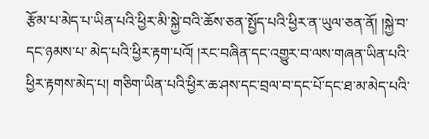རྩོམ་པ་མེད་པ་ཡིན་པའི་ཕྱིར་མི་སྐྱེ་བའི་ཆོས་ཅན་སྤྱོད་པའི་ཕྱིར་ན་ཡུལ་ཅན་ནོ། །སྐྱེ་བ་དང་ཉམས་པ་ མེད་པའི་ཕྱིར་རྟག་པའོ། །རང་བཞིན་དང་འགྱུར་བ་ལས་གཞན་ཡིན་པའི་ཕྱིར་རྟགས་མེད་པ། གཅིག་ཡིན་པའི་ཕྱིར་ཆ་ཤས་དང་བྲལ་བ་དང་པོ་དང་ཐ་མ་མེད་པའི་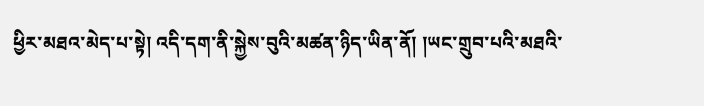ཕྱིར་མཐའ་མེད་པ་སྟེ། འདི་དག་ནི་སྐྱེས་བུའི་མཚན་ཉིད་ཡིན་ནོ། །ཡང་གྲུབ་པའི་མཐའི་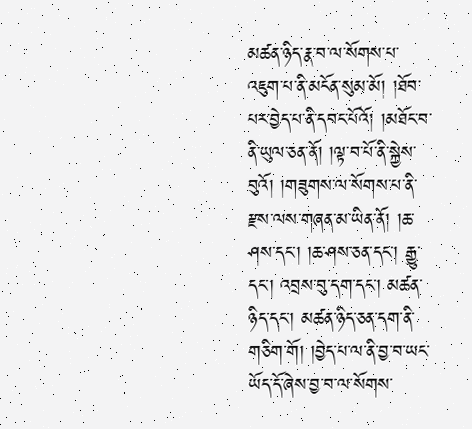མཚན་ཉིད་རྣ་བ་ལ་སོགས་པ་ འཇུག་པ་ནི་མངོན་སུམ་མོ། །ཐོབ་པར་བྱེད་པ་ནི་དབང་པོའོ། །མཐོང་བ་ནི་ཡུལ་ཅན་ནོ། །ལྟ་བ་པོ་ནི་སྐྱེས་བུའོ། །གཟུགས་ལ་སོགས་པ་ནི་རྫས་ལས་གཞན་མ་ཡིན་ནོ། །ཆ་ཤས་དང་། །ཆ་ཤས་ཅན་དང་། རྒྱུ་དང་། འབྲས་བུ་དག་དང་། མཚན་ཉིད་དང་། མཚན་ཉིད་ཅན་དག་ནི་ གཅིག་གོ། །བྱེད་པ་ལ་ནི་བྱ་བ་ཡང་ཡོད་དོ་ཞེས་བྱ་བ་ལ་སོགས་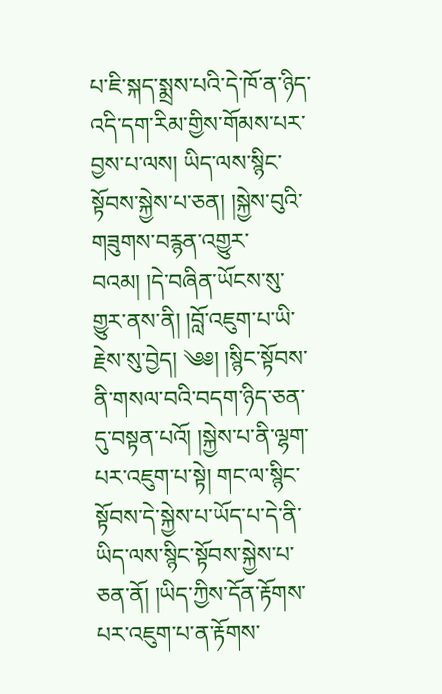པ་ཇི་སྐད་སྨྲས་པའི་དེ་ཁོ་ན་ཉིད་འདི་དག་རིམ་གྱིས་གོམས་པར་བྱས་པ་ལས། ཡིད་ལས་སྙིང་སྟོབས་སྐྱེས་པ་ཅན། །སྐྱེས་བུའི་གཟུགས་བརྙན་འགྱུར་བའམ། །དེ་བཞིན་ཡོངས་སུ་གྱུར་ནས་ནི། །བློ་འཇུག་པ་ཡི་རྗེས་སུ་བྱེད། ༄༅། །སྙིང་སྟོབས་ནི་གསལ་བའི་བདག་ཉིད་ཅན་དུ་བསྟན་པའོ། །སྐྱེས་པ་ནི་ལྷག་པར་འཇུག་པ་སྟེ། གང་ལ་སྙིང་སྟོབས་དེ་སྐྱེས་པ་ཡོད་པ་དེ་ནི་ཡིད་ལས་སྙིང་སྟོབས་སྐྱེས་པ་ཅན་ནོ། །ཡིད་ཀྱིས་དོན་རྟོགས་པར་འཇུག་པ་ན་རྟོགས་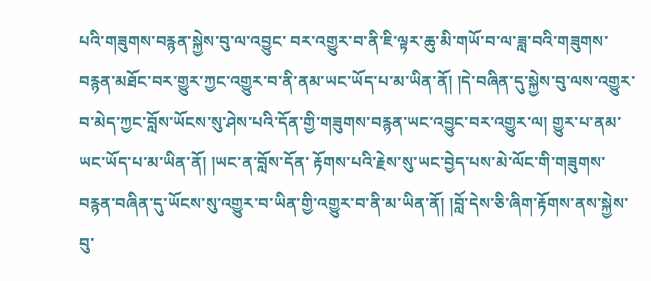པའི་གཟུགས་བརྙན་སྐྱེས་བུ་ལ་འབྱུང་ བར་འགྱུར་བ་ནི་ཇི་ལྟར་ཆུ་མི་གཡོ་བ་ལ་ཟླ་བའི་གཟུགས་བརྙན་མཐོང་བར་གྱུར་ཀྱང་འགྱུར་བ་ནི་ནམ་ཡང་ཡོད་པ་མ་ཡིན་ནོ། །དེ་བཞིན་དུ་སྐྱེས་བུ་ལས་འགྱུར་བ་མེད་ཀྱང་བློས་ཡོངས་སུ་ཤེས་པའི་དོན་གྱི་གཟུགས་བརྙན་ཡང་འབྱུང་བར་འགྱུར་ལ། གྱུར་པ་ནམ་ཡང་ཡོད་པ་མ་ཡིན་ནོ། །ཡང་ན་བློས་དོན་ རྟོགས་པའི་རྗེས་སུ་ཡང་བྱེད་པས་མེ་ལོང་གི་གཟུགས་བརྙན་བཞིན་དུ་ཡོངས་སུ་འགྱུར་བ་ཡིན་གྱི་འགྱུར་བ་ནི་མ་ཡིན་ནོ། །བློ་དེས་ཅི་ཞིག་རྟོགས་ནས་སྐྱེས་བུ་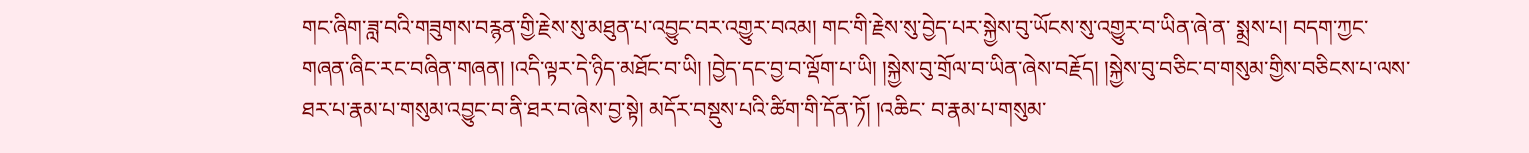གང་ཞིག་ཟླ་བའི་གཟུགས་བརྙན་གྱི་རྗེས་སུ་མཐུན་པ་འབྱུང་བར་འགྱུར་བའམ། གང་གི་རྗེས་སུ་བྱེད་པར་སྐྱེས་བུ་ཡོངས་སུ་འགྱུར་བ་ཡིན་ཞེ་ན་ སྨྲས་པ། བདག་ཀྱང་གཞན་ཞིང་རང་བཞིན་གཞན། །འདི་ལྟར་དེ་ཉིད་མཐོང་བ་ཡི། །བྱེད་དང་བྱ་བ་ལྡོག་པ་ཡི། །སྐྱེས་བུ་གྲོལ་བ་ཡིན་ཞེས་བརྗོད། །སྐྱེས་བུ་བཅིང་བ་གསུམ་གྱིས་བཅིངས་པ་ལས་ཐར་པ་རྣམ་པ་གསུམ་འབྱུང་བ་ནི་ཐར་བ་ཞེས་བྱ་སྟེ། མདོར་བསྡུས་པའི་ཚིག་གི་དོན་ཏོ། །འཆིང་ བ་རྣམ་པ་གསུམ་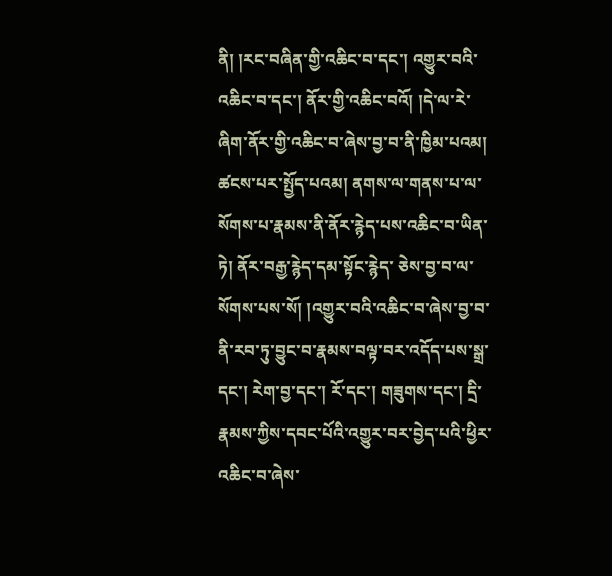ནི། །རང་བཞིན་གྱི་འཆིང་བ་དང་། འགྱུར་བའི་འཆིང་བ་དང་། ནོར་གྱི་འཆིང་བའོ། །དེ་ལ་རེ་ཞིག་ནོར་གྱི་འཆིང་བ་ཞེས་བྱ་བ་ནི་ཁྱིམ་པའམ། ཚངས་པར་སྤྱོད་པའམ། ནགས་ལ་གནས་པ་ལ་སོགས་པ་རྣམས་ནི་ནོར་རྙེད་པས་འཆིང་བ་ཡིན་ཏེ། ནོར་བརྒྱ་རྙེད་དམ་སྟོང་རྙེད་ ཅེས་བྱ་བ་ལ་སོགས་པས་སོ། །འགྱུར་བའི་འཆིང་བ་ཞེས་བྱ་བ་ནི་རབ་ཏུ་བྱུང་བ་རྣམས་བལྟ་བར་འདོད་པས་སྒྲ་དང་། རེག་བྱ་དང་། རོ་དང་། གཟུགས་དང་། དྲི་རྣམས་ཀྱིས་དབང་པོའི་འགྱུར་བར་བྱེད་པའི་ཕྱིར་འཆིང་བ་ཞེས་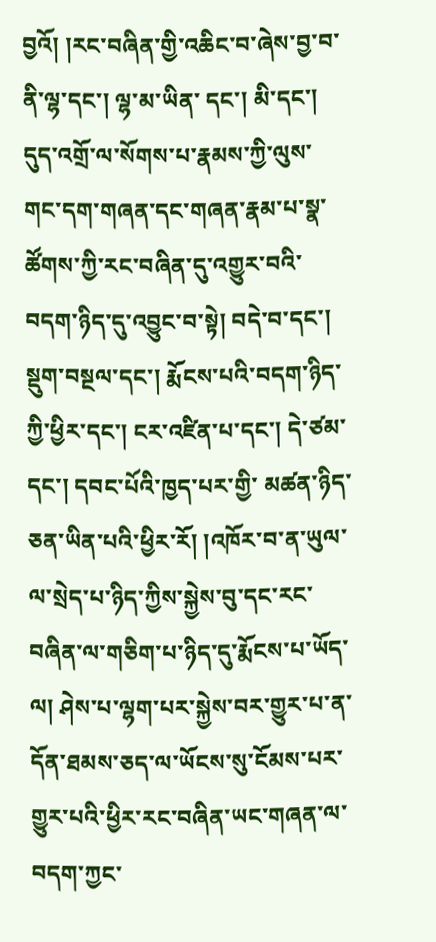བྱའོ། །རང་བཞིན་གྱི་འཆིང་བ་ཞེས་བྱ་བ་ནི་ལྷ་དང་། ལྷ་མ་ཡིན་ དང་། མི་དང་། དུད་འགྲོ་ལ་སོགས་པ་རྣམས་ཀྱི་ལུས་གང་དག་གཞན་དང་གཞན་རྣམ་པ་སྣ་ཚོགས་ཀྱི་རང་བཞིན་དུ་འགྱུར་བའི་བདག་ཉིད་དུ་འབྱུང་བ་སྟེ། བདེ་བ་དང་། སྡུག་བསྔལ་དང་། རྨོངས་པའི་བདག་ཉིད་ཀྱི་ཕྱིར་དང་། ངར་འཛིན་པ་དང་། དེ་ཙམ་དང་། དབང་པོའི་ཁྱད་པར་གྱི་ མཚན་ཉིད་ཅན་ཡིན་པའི་ཕྱིར་རོ། །འཁོར་བ་ན་ཡུལ་ལ་སྲེད་པ་ཉིད་ཀྱིས་སྐྱེས་བུ་དང་རང་བཞིན་ལ་གཅིག་པ་ཉིད་དུ་རྨོངས་པ་ཡོད་ལ། ཤེས་པ་ལྷག་པར་སྐྱེས་བར་གྱུར་པ་ན་དོན་ཐམས་ཅད་ལ་ཡོངས་སུ་ངོམས་པར་གྱུར་པའི་ཕྱིར་རང་བཞིན་ཡང་གཞན་ལ་བདག་ཀྱང་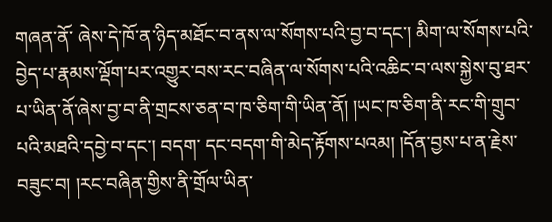གཞན་ནོ་ ཞེས་དེ་ཁོ་ན་ཉིད་མཐོང་བ་ནས་ལ་སོགས་པའི་བྱ་བ་དང་། མིག་ལ་སོགས་པའི་བྱེད་པ་རྣམས་ལྡོག་པར་འགྱུར་བས་རང་བཞིན་ལ་སོགས་པའི་འཆིང་བ་ལས་སྐྱེས་བུ་ཐར་པ་ཡིན་ནོ་ཞེས་བྱ་བ་ནི་གྲངས་ཅན་བ་ཁ་ཅིག་གི་ཡིན་ནོ། །ཡང་ཁ་ཅིག་ནི་རང་གི་གྲུབ་པའི་མཐའི་དབྱེ་བ་དང་། བདག་ དང་བདག་གི་མེད་རྟོགས་པའམ། །དོན་བྱས་པ་ན་རྗེས་བཟུང་བ། །རང་བཞིན་གྱིས་ནི་གྲོལ་ཡིན་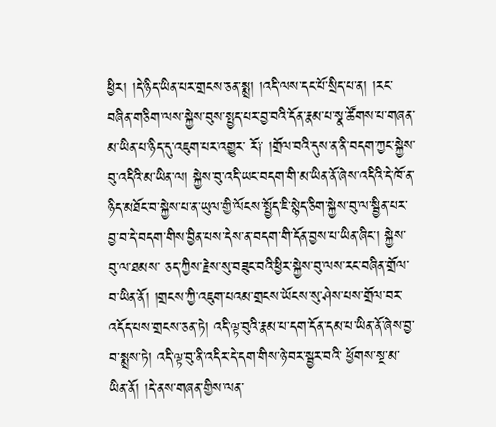ཕྱིར། །དེ་ཉིད་ཡིན་པར་གྲངས་ཅན་སྨྲ། །འདི་ལས་དང་པོ་སྲིད་པ་ན། །རང་བཞིན་གཅིག་ལས་སྐྱེས་བུས་སྤྱད་པར་བྱ་བའི་དོན་རྣམ་པ་སྣ་ཚོགས་པ་གཞན་མ་ཡིན་པ་ཉིད་དུ་འཇུག་པར་འགྱུར་ རོ༑ །གྲོལ་བའི་དུས་ན་ནི་བདག་ཀྱང་སྐྱེས་བུ་འདིའི་མ་ཡིན་ལ། སྐྱེས་བུ་འདི་ཡང་བདག་གི་མ་ཡིན་ནོ་ཞེས་འདིའི་དེ་ཁོ་ན་ཉིད་མཐོང་བ་སྐྱེས་པ་ན་ཡུལ་གྱི་ལོངས་སྤྱོད་ཇི་སྙེད་ཅིག་སྐྱེས་བུ་ལ་སྦྱིན་པར་བྱ་བ་དེ་བདག་གིས་བྱིན་པས་དེས་ན་བདག་གི་དོན་བྱས་པ་ཡིན་ཞིང་། སྐྱེས་བུ་ལ་ཐམས་ ཅད་ཀྱིས་རྗེས་སུ་བཟུང་བའི་ཕྱིར་སྐྱེས་བུ་ལས་རང་བཞིན་གྲོལ་བ་ཡིན་ནོ། །གྲངས་ཀྱི་འཇུག་པའམ་གྲངས་ཡོངས་སུ་ཤེས་པས་གྲོལ་བར་འདོད་པས་གྲངས་ཅན་ཏེ། འདི་ལྟ་བུའི་རྣམ་པ་དག་དོན་དམ་པ་ཡིན་ནོ་ཞེས་བྱ་བ་སྨྲས་ཏེ། འདི་ལྟ་བུ་ནི་འདིར་དེ་དག་གིས་ཉེ་བར་སྦྱར་བའི་ ཕྱོགས་སྔ་མ་ཡིན་ནོ། །དེ་ནས་གཞན་གྱིས་ལན་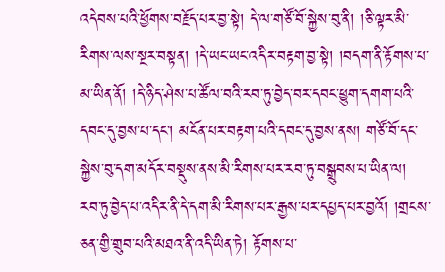འདེབས་པའི་ཕྱོགས་བརྗོད་པར་བྱ་སྟེ། དེ་ལ་གཙོ་བོ་སྐྱེས་བུ་ནི། །ཅི་ལྟར་མི་རིགས་ལས་སྔར་བསྟན། །དེ་ཡང་ཡང་འདིར་བརྟག་བྱ་སྟེ། །བདག་ནི་རྟོགས་པ་མ་ཡིན་ནོ། །དེ་ཉིད་ཤེས་པ་ཚོལ་བའི་རབ་ཏུ་བྱེད་བར་དབང་ཕྱུག་དགག་པའི་ དབང་དུ་བྱས་པ་དང་། མངོན་པར་བརྟག་པའི་དབང་དུ་བྱས་ནས། གཙོ་བོ་དང་སྐྱེས་བུ་དག་མདོར་བསྡུས་ནས་མི་རིགས་པར་རབ་ཏུ་བསྒྲུབས་པ་ཡིན་ལ། རབ་ཏུ་བྱེད་པ་འདིར་ནི་དེ་དག་མི་རིགས་པར་རྒྱས་པར་དཔྱད་པར་བྱའོ། །གྲངས་ཅན་གྱི་གྲུབ་པའི་མཐའ་ནི་འདི་ཡིན་ཏེ། རྟོགས་པ་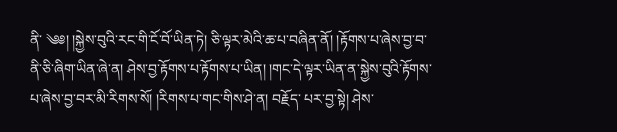ནི་ ༄༅། །སྐྱེས་བུའི་རང་གི་ངོ་བོ་ཡིན་ཏེ། ཅི་ལྟར་མེའི་ཆ་པ་བཞིན་ནོ། །རྟོགས་པ་ཞེས་བྱ་བ་ནི་ཅི་ཞིག་ཡིན་ཞེ་ན། ཤེས་བྱ་རྟོགས་པ་རྟོགས་པ་ཡིན། །གང་དེ་ལྟར་ཡིན་ན་སྐྱེས་བུའི་རྟོགས་པ་ཞེས་བྱ་བར་མི་རིགས་སོ། །རིགས་པ་གང་གིས་ཤེ་ན། བརྗོད་ པར་བྱ་སྟེ། ཤེས་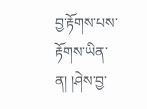བྱ་རྟོགས་པས་རྟོགས་ཡིན་ན། །ཤེས་བྱ་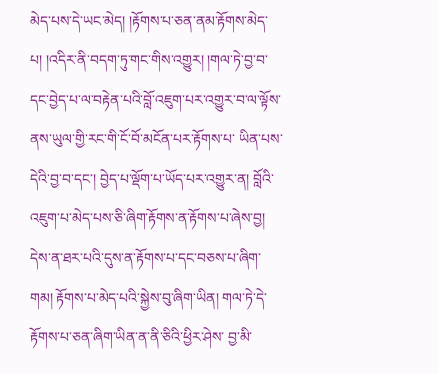མེད་པས་དེ་ཡང་མེད། །རྟོགས་པ་ཅན་ནམ་རྟོགས་མེད་པ། །འདིར་ནི་བདག་ཏུ་གང་གིས་འགྱུར། །གལ་ཏེ་བྱ་བ་དང་བྱེད་པ་ལ་བརྟེན་པའི་བློ་འཇུག་པར་འགྱུར་བ་ལ་ལྟོས་ནས་ཡུལ་གྱི་རང་གི་ངོ་བོ་མངོན་པར་རྟོགས་པ་ ཡིན་པས་དེའི་བྱ་བ་དང་། བྱེད་པ་ལྡོག་པ་ཡོད་པར་འགྱུར་ན། བློའི་འཇུག་པ་མེད་པས་ཅི་ཞིག་རྟོགས་ན་རྟོགས་པ་ཞེས་བྱ། དེས་ན་ཐར་པའི་དུས་ན་རྟོགས་པ་དང་བཅས་པ་ཞིག་གམ། རྟོགས་པ་མེད་པའི་སྐྱེས་བུ་ཞིག་ཡིན། གལ་ཏེ་དེ་རྟོགས་པ་ཅན་ཞིག་ཡིན་ན་ནི་ཅིའི་ཕྱིར་ཤེས་ བྱ་མི་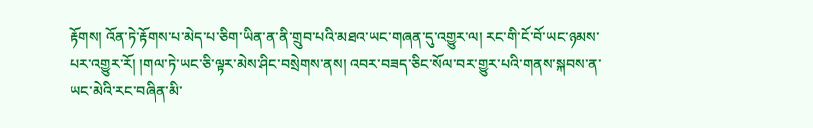རྟོགས། འོན་ཏེ་རྟོགས་པ་མེད་པ་ཅིག་ཡིན་ན་ནི་གྲུབ་པའི་མཐའ་ཡང་གཞན་དུ་འགྱུར་ལ། རང་གི་ངོ་བོ་ཡང་ཉམས་པར་འགྱུར་རོ། །གལ་ཏེ་ཡང་ཅི་ལྟར་མེས་ཤིང་བསྲེགས་ནས། འབར་བཟད་ཅིང་སོལ་བར་གྱུར་པའི་གནས་སྐབས་ན་ཡང་མེའི་རང་བཞིན་མི་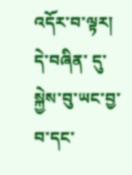འདོར་བ་ལྟར། དེ་བཞིན་ དུ་སྐྱེས་བུ་ཡང་བྱ་བ་དང་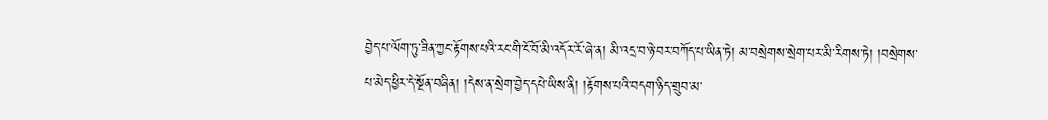བྱེད་པ་ལོག་ཏུ་ཟིན་ཀྱང་རྟོགས་པའི་རང་གི་ངོ་བོ་མི་འདོར་རོ་ཞེ་ན། མི་འདྲ་བ་ཉེ་བར་བཀོད་པ་ཡིན་ཏེ། མ་བསྲེགས་སྲེག་པར་མི་རིགས་ཏེ། །བསྲེགས་པ་མེད་ཕྱིར་དེ་སྔོན་བཞིན། །དེས་ན་སྲེག་བྱེད་དཔེ་ཡིས་ནི། །རྟོགས་པའི་བདག་ཉིད་གྲུབ་མ་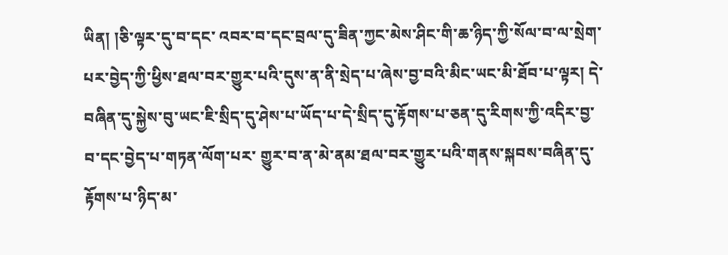ཡིན། །ཅི་ལྟར་དུ་བ་དང་ འབར་བ་དང་བྲལ་དུ་ཟིན་ཀྱང་མེས་ཤིང་གི་ཆ་ཉིད་ཀྱི་སོལ་བ་ལ་སྲེག་པར་བྱེད་ཀྱི་ཕྱིས་ཐལ་བར་གྱུར་པའི་དུས་ན་ནི་སྲེད་པ་ཞེས་བྱ་བའི་མིང་ཡང་མི་ཐོབ་པ་ལྟར། དེ་བཞིན་དུ་སྐྱེས་བུ་ཡང་ཇི་སྲིད་དུ་ཤེས་པ་ཡོད་པ་དེ་སྲིད་དུ་རྟོགས་པ་ཅན་དུ་རིགས་ཀྱི་འདིར་བྱ་བ་དང་བྱེད་པ་གཏན་ལོག་པར་ གྱུར་བ་ན་མེ་ནམ་ཐལ་བར་གྱུར་པའི་གནས་སྐབས་བཞིན་དུ་རྟོགས་པ་ཉིད་མ་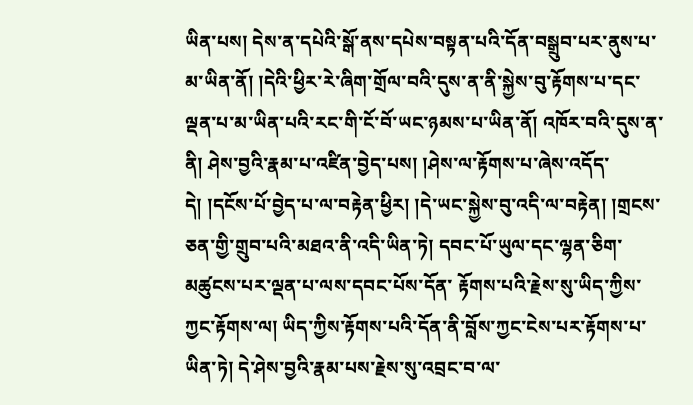ཡིན་པས། དེས་ན་དཔེའི་སྒོ་ནས་དཔེས་བསྟན་པའི་དོན་བསྒྲུབ་པར་ནུས་པ་མ་ཡིན་ནོ། །དེའི་ཕྱིར་རེ་ཞིག་གྲོལ་བའི་དུས་ན་ནི་སྐྱེས་བུ་རྟོགས་པ་དང་ལྡན་པ་མ་ཡིན་པའི་རང་གི་ངོ་བོ་ཡང་ཉམས་པ་ཡིན་ནོ། འཁོར་བའི་དུས་ན་ནི། ཤེས་བྱའི་རྣམ་པ་འཛིན་བྱེད་པས། །ཤེས་ལ་རྟོགས་པ་ཞེས་འདོད་དེ། །དངོས་པོ་བྱེད་པ་ལ་བརྟེན་ཕྱིར། །དེ་ཡང་སྐྱེས་བུ་འདི་ལ་བརྟེན། །གྲངས་ཅན་གྱི་གྲུབ་པའི་མཐའ་ནི་འདི་ཡིན་ཏེ། དབང་པོ་ཡུལ་དང་ལྷན་ཅིག་མཚུངས་པར་ལྡན་པ་ལས་དབང་པོས་དོན་ རྟོགས་པའི་རྗེས་སུ་ཡིད་ཀྱིས་ཀྱང་རྟོགས་ལ། ཡིད་ཀྱིས་རྟོགས་པའི་དོན་ནི་བློས་ཀྱང་ངེས་པར་རྟོགས་པ་ཡིན་ཏེ། དེ་ཤེས་བྱའི་རྣམ་པས་རྗེས་སུ་འབྲང་བ་ལ་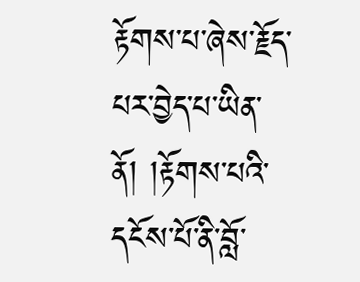རྟོགས་པ་ཞེས་རྗོད་པར་བྱེད་པ་ཡིན་ནོ། །རྟོགས་པའི་དངོས་པོ་ནི་བློ་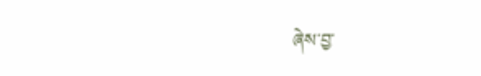ཞེས་བྱ་